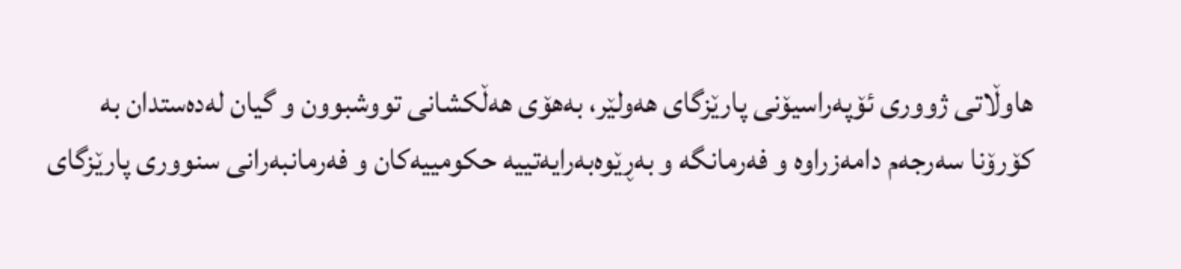هاوڵاتى ژوورى ئۆپه‌راسیۆنى پارێزگاى هه‌ولێر، به‌هۆى هه‌ڵکشانى تووشبوون و گیان له‌ده‌ستدان به‌ کۆرۆنا سه‌رجه‌م دامه‌زراوه‌ و فه‌رمانگه‌ و به‌ڕێوه‌به‌رایه‌تییه‌ حکومییه‌کان و فه‌رمانبه‌رانى سنوورى پارێزگاى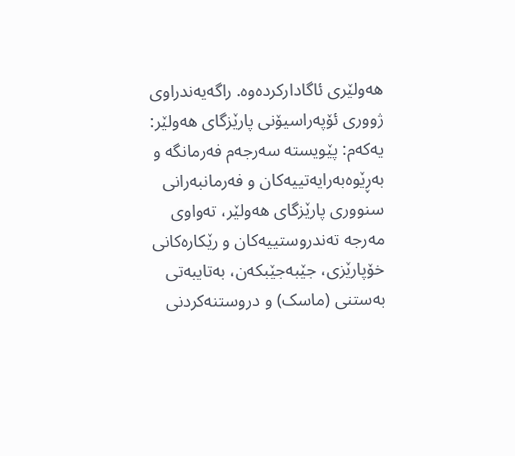هه‌ولێرى ئاگادارکرده‌وه‌. راگه‌یه‌ندراوى ژوورى ئۆپه‌راسیۆنى پارێزگاى هه‌ولێر:  یه‌که‌م: پێویسته‌ سه‌رجه‌م فه‌رمانگه‌ و به‌ڕێوه‌به‌رایه‌تییه‌کان و فه‌رمانبه‌رانى سنوورى پارێزگاى هه‌ولێر، ته‌واوى مه‌رجه‌ ته‌ندروستییه‌کان و رێکاره‌کانى خۆپارێزی، جێبه‌جێبکه‌ن، به‌تایبه‌تى به‌ستنى (ماسک) و دروستنه‌کردنى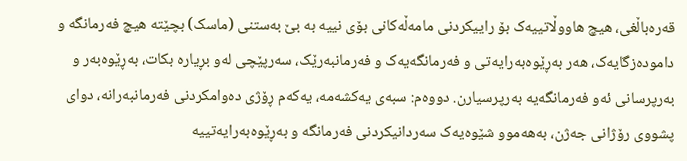قه‌ره‌باڵغی، هیچ هاووڵاتییه‌ک بۆ راییکردنى مامه‌ڵه‌کانى بۆى نییه‌ به‌ بێ به‌ستنى (ماسک) بچێته‌ هیچ فه‌رمانگه‌ و داموده‌زگایه‌ک، هه‌ر به‌ڕێوه‌به‌رایه‌تى و فه‌رمانگه‌یه‌ک و فه‌رمانبه‌رێک، سه‌رپێچى له‌و بڕیاره‌ بکات، به‌ڕێوه‌به‌ر و به‌رپرسانى ئه‌و فه‌رمانگه‌یه‌ به‌رپرسیارن. دووه‌م: سبه‌ى یه‌کشه‌مه‌، یه‌که‌م ڕۆژى ده‌وامکردنى فه‌رمانبه‌رانه‌، دواى پشووى رۆژانى جه‌ژن، به‌هه‌موو شێوه‌یه‌ک سه‌ردانیکردنى فه‌رمانگه‌ و به‌ڕێوه‌به‌رایه‌تییه‌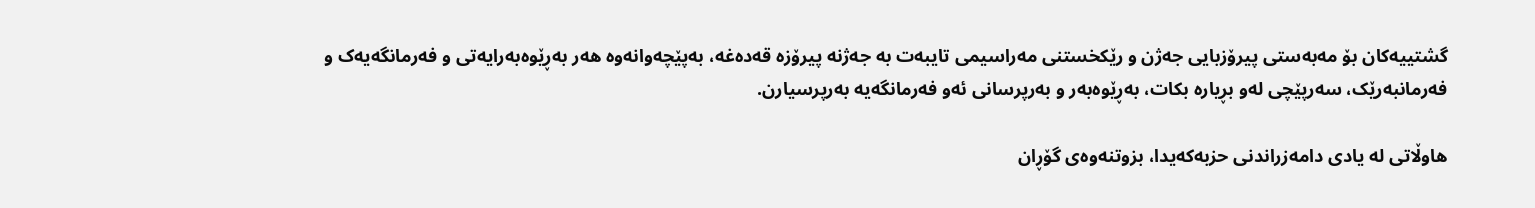گشتییه‌کان بۆ مه‌به‌ستى پیرۆزبایى جه‌ژن و رێکخستنى مه‌راسیمى تایبه‌ت به‌ جه‌ژنه‌ پیرۆزه‌ قه‌ده‌غه‌، به‌پێچه‌وانه‌وه‌ هه‌ر به‌ڕێوه‌به‌رایه‌تى و فه‌رمانگه‌یه‌ک و فه‌رمانبه‌رێک، سه‌رپێچى له‌و بڕیاره‌ بکات، به‌ڕێوه‌به‌ر و به‌رپرسانى ئه‌و فه‌رمانگه‌یه‌ به‌رپرسیارن.

هاوڵاتى له‌ یادى دامه‌زراندنى حزبه‌که‌یدا، بزوتنه‌وه‌ى گۆڕان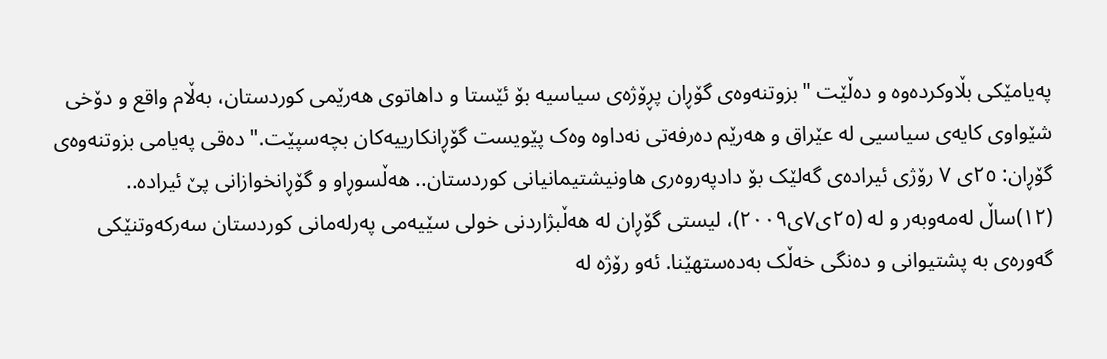په‌یامێکى بڵاوکرده‌وه‌ و ده‌ڵێت "بزوتنه‌وه‌ى گۆڕان پڕۆژه‌ى سیاسیه‌ بۆ ئێستا و داهاتوى هه‌رێمى کوردستان، به‌ڵام واقع و دۆخى شێواوى کایه‌ى سیاسیى له‌ عێراق و هه‌رێم ده‌رفه‌تى نه‌داوه‌ وه‌ک پێویست گۆڕانکارییه‌کان بچه‌سپێت." ده‌قى په‌یامى بزوتنه‌وه‌ى گۆڕان: ٢٥ى ٧ رۆژى ئیراده‌ى گه‌لێک بۆ دادپه‌روه‌ری هاونیشتیمانیانى کوردستان.. هه‌ڵسوڕاو و گۆڕانخوازانى پێ‌ ئیراده‌.. (١٢)ساڵ له‌مه‌وبه‌ر و له‌ (٢٥ی٧ی٢٠٠٩)، لیستى گۆڕان له‌ هه‌ڵبژاردنى خولى سێیه‌مى په‌رله‌مانى کوردستان سه‌رکه‌وتنێکى گه‌وره‌ى به‌ پشتیوانى و ده‌نگى خه‌ڵک به‌ده‌ستهێنا. ئه‌و رۆژه‌ له‌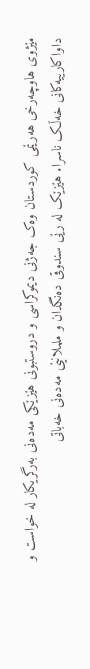مێژوى هاوچه‌رخى هه‌رێمى کوردستان وه‌ک جه‌ژنى دیموکراسى و دروستبونى هێزێکى مه‌ده‌نى به‌رگریکار له‌ خواست و داواکارییه‌کانى خه‌ڵک ناسرا. هێزێک له‌ رێى سندوقى ده‌نگدان و ململانێى مه‌ده‌نى خه‌باتى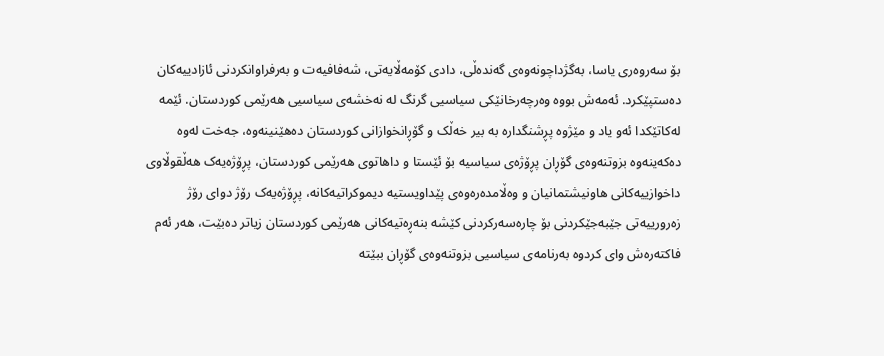بۆ سه‌روه‌رى یاسا، به‌گژداچونه‌وه‌ى گه‌نده‌ڵی، دادى کۆمه‌ڵایه‌تی، شه‌فافیه‌ت و به‌رفراوانکردنى ئازادییه‌کان ده‌ستپێکرد. ئه‌مه‌ش بووه‌ وه‌رچه‌رخانێکى سیاسیى گرنگ له‌ نه‌خشه‌ى سیاسیى ھه‌رێمى کوردستان. ئێمه‌ له‌کاتێکدا ئه‌و یاد و مێژوه‌ پڕشنگداره‌ به‌ بیر خه‌ڵک و گۆڕانخوازانى کوردستان ده‌هێنینه‌وه‌، جه‌خت له‌وه‌ ده‌که‌ینه‌وه‌ بزوتنه‌وه‌ى گۆڕان پڕۆژه‌ى سیاسیه‌ بۆ ئێستا و داهاتوى هه‌رێمى کوردستان، پڕۆژه‌یه‌ک هه‌ڵقوڵاوى داخوازییه‌کانى هاونیشتمانیان و وه‌ڵامده‌ره‌وه‌ى پێداویستیه‌ دیموکراتیه‌کانه‌، پڕۆژه‌یه‌ک رۆژ دواى رۆژ زه‌رورییه‌تى جێبه‌جێکردنى بۆ چاره‌سه‌رکردنى کێشه‌ بنه‌ڕه‌تیه‌کانى هه‌رێمى کوردستان زیاتر ده‌بێت، هه‌ر ئه‌م فاکته‌ره‌ش واى کردوه‌ به‌رنامه‌ى سیاسیى بزوتنه‌وه‌ى گۆڕان ببێته‌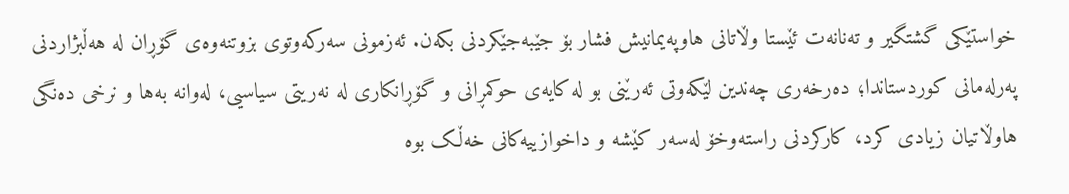خواستێکى گشتگیر و ته‌نانه‌ت ئێستا وڵاتانى هاوپه‌یمانیش فشار بۆ جێبه‌جێکردنى بکه‌ن. ئه‌زمونى سه‌رکه‌وتوى بزوتنه‌وه‌ى گۆڕان له‌ هه‌ڵبژاردنى په‌رله‌مانى کوردستاندا؛ ده‌رخه‌رى چه‌ندین لێکه‌وتى ئه‌رێنى بو له‌ کایه‌ى حوکمڕانى و گۆڕانکارى له‌ نه‌ریتى سیاسیی، له‌وانه‌ به‌ها و نرخى ده‌نگى هاوڵاتیان زیادى کرد، کارکردنى راسته‌وخۆ له‌سه‌ر کێشه‌ و داخوازییه‌کانى خه‌ڵک بوه‌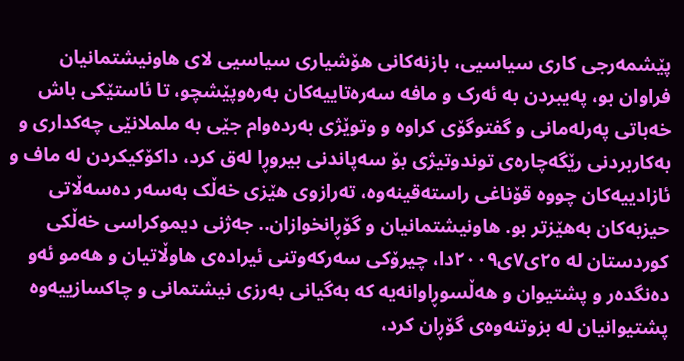پێشمه‌رجى کارى سیاسیی، بازنه‌کانى هۆشیارى سیاسیى لاى هاونیشتمانیان فراوان بو، په‌یبردن به‌ ئه‌رک و مافه‌ سه‌ره‌تاییه‌کان به‌ره‌وپێشچو، تا ئاستێکى باش خه‌باتى په‌رله‌مانى و گفتوگۆى کراوه‌ و وتوێژى به‌رده‌وام جێى به‌ ململانێى چه‌کدارى و به‌کاربردنى رێگه‌چاره‌ى توندوتیژى بۆ سه‌پاندنى بیروڕا له‌ق کرد، داکۆکیکردن له‌ ماف و ئازادییه‌کان چووه‌ قۆناغى راسته‌قینه‌وه‌، ته‌رازوى هێزى خه‌ڵک به‌سه‌ر ده‌سه‌ڵاتى حیزبه‌کان به‌هێزتر بو. هاونیشتمانیان و گۆڕانخوازان.. جه‌ژنى دیموکراسى خه‌ڵکى کوردستان له‌ ٢٥ی٧ی٢٠٠٩دا، چیرۆکى سه‌رکه‌وتنى ئیراده‌ى هاوڵاتیان و هه‌مو ئه‌و ده‌نگده‌ر و پشتیوان و هه‌ڵسوڕاوانه‌یه‌ که‌ به‌گیانى به‌رزى نیشتمانى و چاکسازییه‌وه‌ پشتیوانیان له‌ بزوتنه‌وه‌ى گۆڕان کرد،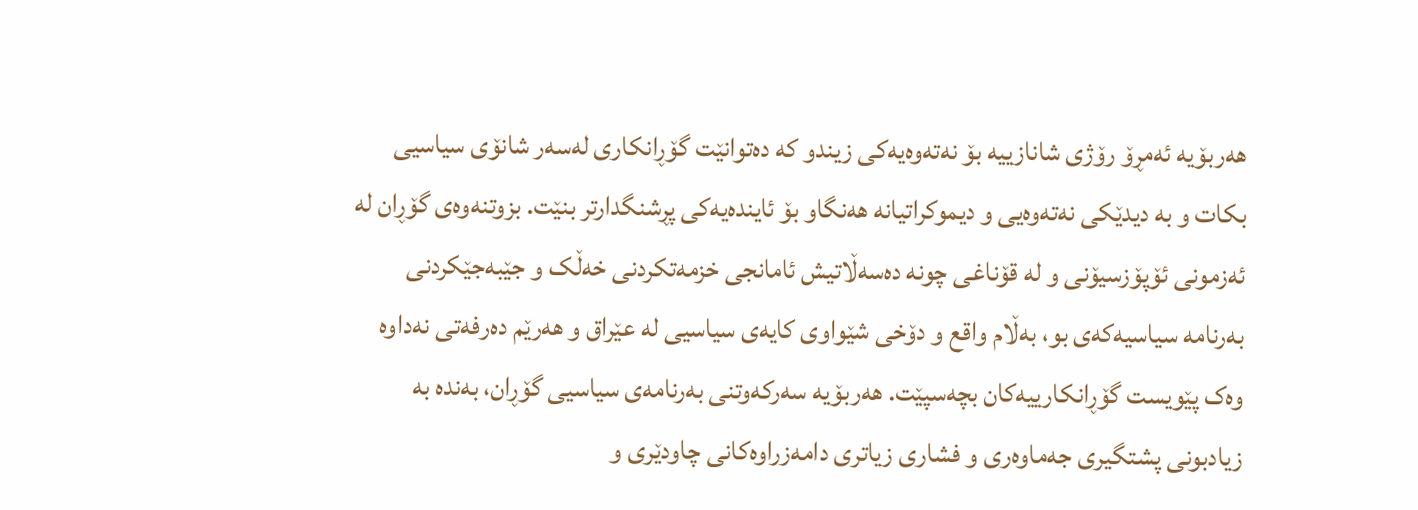هه‌ربۆیه‌ ئه‌مڕۆ رۆژى شانازییه‌ بۆ نه‌ته‌وه‌یه‌کى زیندو که‌ ده‌توانێت گۆڕانکارى له‌سه‌ر شانۆى سیاسیى بکات و به‌ دیدێکى نه‌ته‌وه‌یى و دیموکراتیانه‌ هه‌نگاو بۆ ئاینده‌یه‌کى پڕشنگدارتر بنێت. بزوتنه‌وه‌ى گۆڕان له‌ ئه‌زمونى ئۆپۆزسیۆنى و له‌ قۆناغى چونه‌ ده‌سه‌ڵاتیش ئامانجى خزمه‌تکردنى خه‌ڵک و جێبه‌جێکردنى به‌رنامه‌ سیاسیه‌که‌ى بو، به‌ڵام واقع و دۆخى شێواوى کایه‌ى سیاسیى له‌ عێراق و هه‌رێم ده‌رفه‌تى نه‌داوه‌ وه‌ک پێویست گۆڕانکارییه‌کان بچه‌سپێت. هه‌ربۆیه‌ سه‌رکه‌وتنى به‌رنامه‌ى سیاسیى گۆڕان، به‌نده‌ به‌ زیادبونى پشتگیرى جه‌ماوه‌رى و فشارى زیاترى دامه‌زراوه‌کانى چاودێرى و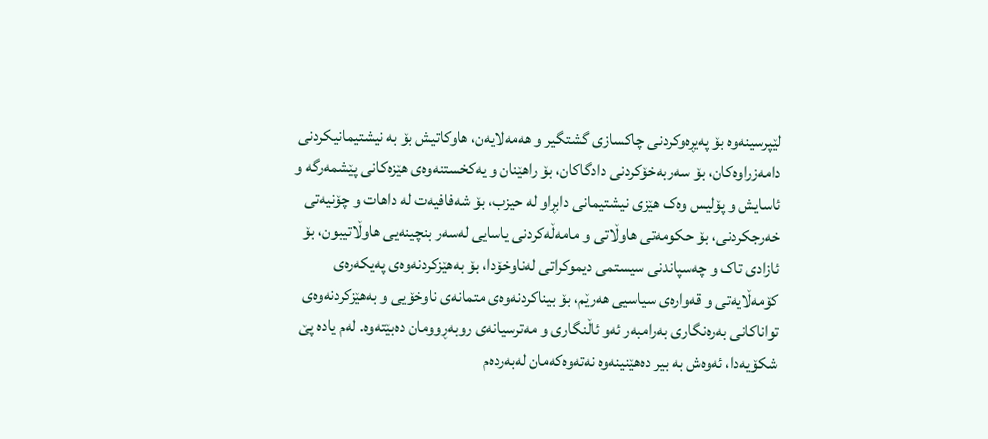لێپرسینه‌وه‌ بۆ په‌یڕه‌وکردنى چاکسازى گشتگیر و هه‌مه‌لایه‌ن، هاوکاتیش بۆ به‌ نیشتیمانیکردنى دامه‌زراوه‌کان، بۆ سه‌ربه‌خۆکردنى دادگاکان، بۆ راهێنان و یه‌کخستنه‌وه‌ى هێزه‌کانى پێشمه‌رگه‌ و ئاسایش و پۆلیس وه‌ک هێزى نیشتیمانى دابڕاو له‌ حیزب، بۆ شه‌فافیه‌ت له‌ داهات و چۆنیه‌تى خه‌رجکردنی، بۆ حکومه‌تى هاوڵاتى و مامه‌ڵه‌کردنى یاسایى له‌سه‌ر بنچینه‌یى هاوڵاتیبون، بۆ ئازادى تاک و چه‌سپاندنى سیستمى دیموکراتى له‌ناوخۆدا، بۆ به‌هێزکردنه‌وه‌ى په‌یکه‌ره‌ى کۆمه‌ڵایه‌تى و قه‌واره‌ى سیاسیى ھه‌رێم، بۆ بیناکردنه‌وه‌ى متمانه‌ى ناوخۆیى و به‌هێزکردنه‌وه‌ى تواناکانى به‌ره‌نگارى به‌رامبه‌ر ئه‌و ئاڵنگارى و مه‌ترسیانه‌ى روبه‌ڕوومان ده‌بێته‌وه‌. له‌م یاده‌ پێ‌ شکۆیه‌دا، ئه‌وه‌ش به‌ بیر ده‌هێنینه‌وه‌ نه‌ته‌وه‌که‌مان له‌به‌رده‌م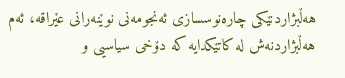هه‌ڵبژاردنێکى چاره‌نوسسازى ئه‌نجومه‌نى نوێنه‌رانى عێراقه‌، ئه‌م هه‌ڵبژاردنه‌ش له‌ کاتێکدایه‌ که‌ دۆخى سیاسیى و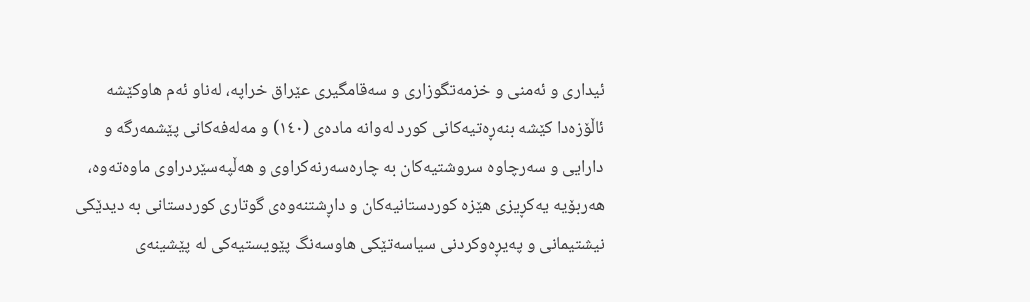ئیدارى و ئه‌منى و خزمه‌تگوزارى و سه‌قامگیرى عێراق خراپه‌، له‌ناو ئه‌م هاوکێشه‌ ئاڵۆزه‌دا کێشه‌ بنه‌ڕه‌تیه‌کانى کورد له‌وانه‌ ماده‌ى (١٤٠) و مه‌له‌فه‌کانى پێشمه‌رگه‌ و دارایى و سه‌رچاوه‌ سروشتیه‌کان به‌ چاره‌سه‌رنه‌کراوى و هه‌ڵپه‌سێردراوى ماوه‌ته‌وه‌، هه‌ربۆیه‌ یه‌کڕیزى ھێزه‌ کوردستانیه‌کان و داڕشتنه‌وه‌ى گوتارى کوردستانى به‌ دیدێکى نیشتیمانى و په‌یڕه‌وکردنى سیاسه‌تێکى هاوسه‌نگ پێویستیه‌کى له‌ پێشینه‌ى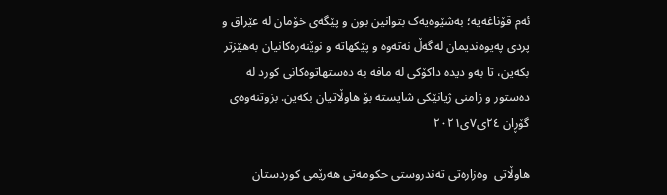ئه‌م قۆناغه‌یه‌؛ به‌شێوه‌یه‌ک بتوانین بون و پێگه‌ى خۆمان له‌ عێراق و پردى په‌یوه‌ندیمان له‌گه‌ڵ نه‌ته‌وه‌ و پێکھاته‌ و نوێنه‌ره‌کانیان به‌هێزتر بکه‌ین، تا به‌و دیده‌ داکۆکى له‌ مافه‌ به‌ ده‌ستھاتوه‌کانى کورد له‌ ده‌ستور و زامنى ژیانێکى شایسته‌ بۆ ھاوڵاتیان بکه‌ین. بزوتنه‌وه‌ى گۆڕان ٢٤ی٧ی٢٠٢١

هاوڵاتى ‌ وه‌زاره‌تى ته‌ندروستى حکومه‌تى هه‌رێمى کوردستان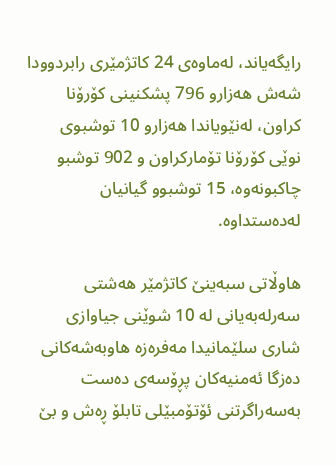رایگه‌یاند، له‌ماوه‌ى 24 کاتژمێرى رابردوودا شه‌ش هه‌زارو 796 پشکنینى کۆرۆنا کراون، له‌نێویاندا هه‌زارو 10 توشبوى نوێى کۆرۆنا تۆمارکراون و 902 توشبو چاکبونه‌وه‌، 15 توشبوو گیانیان له‌ده‌ستداوه‌.

هاوڵاتى سبه‌ینێ کاتژمێر ھه‌شتى سه‌رله‌به‌یانى له‌ 10 شوێنى جیاوازى شارى سلێمانیدا مه‌فره‌زه‌ ھاوبه‌شه‌کانى ده‌زگا ئه‌منیه‌کان پڕۆسه‌ى ده‌ست به‌سه‌راگرتنى ئۆتۆمبێلى تابلۆ ڕه‌ش و بێ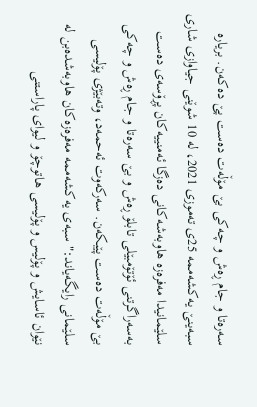سه‌ره‌تا و جام ڕه‌ش و چه‌کى بێ مۆڵه‌ت ده‌ست پێ ده‌که‌ن. بریاره‌ سبه‌ینێ یه‌کشه‌ممه‌ 25ى ته‌موزى 2021، له‌ 10 شوێنى جیاوازى شارى سلێمانیدا مه‌فره‌زه‌ هاوبه‌شه‌کانى ده‌زگا ئه‌منییه‌کان پڕۆسه‌ى ده‌ست به‌سه‌راگرتنى ئۆتۆمبێلى تابلۆ ڕه‌ش و بێ سه‌ره‌تا و جام ڕه‌ش و چه‌کى بێ مۆڵه‌ت ده‌ست پێبکه‌ن. سه‌رکه‌وت ئه‌حمه‌د، وته‌بێژى پۆلیسى سلێمانى رایگه‌یاند:" سبه‌ى یه‌کشه‌ممه‌ مه‌فره‌زه‌کان ھاوبه‌شده‌بن له‌ نێوان ئاسایش و پۆلیس و پۆلیسى ھاتوچۆ و لیواى پاراستنى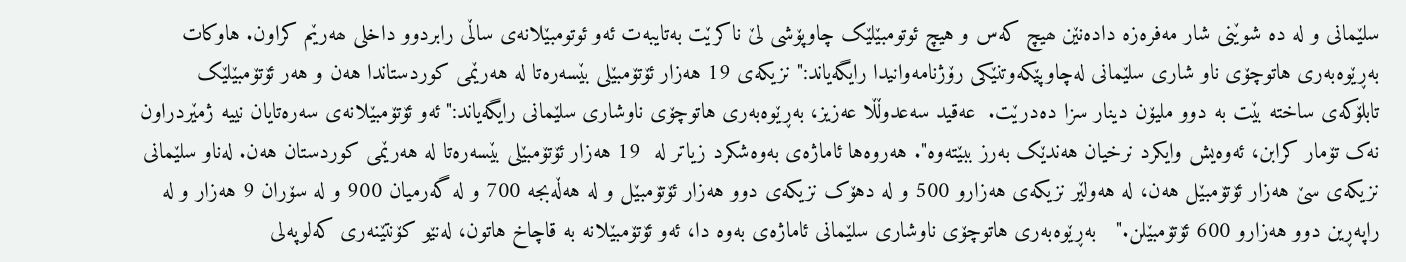سلێمانى و له‌ ده‌ شوێنى شار مه‌فره‌زه‌ داده‌نێن ھیچ که‌س و هیچ ئوتومبێلێک چاوپۆشى لێ ناکرێت به‌تایبه‌ت ئه‌و ئوتومبێلانه‌ى ساڵى رابردوو داخلى ھه‌رێم کراون. هاوکات به‌ڕێوه‌به‌رى هاتوچۆى ناو شارى سلێمانى له‌چاوپێکه‌وتنێکى رۆژنامه‌وانیدا رایگه‌یاند:" نزیکه‌ى 19 هه‌زار ئۆتۆمبێلى بێسه‌ره‌تا له‌ هه‌رێمى کوردستاندا هه‌ن و هه‌ر ئۆتۆمبێلێک تابلۆکه‌ى ساخته‌ بێت به‌ دوو ملیۆن دینار سزا ده‌درێت.  عه‌قید سه‌عدوڵڵا عه‌زیز، به‌ڕێوه‌به‌رى هاتوچۆى ناوشارى سلێمانى رایگه‌یاند:"ئه‌و ئۆتۆمبێلانه‌ى سه‌ره‌تایان نییه‌ ژمێردراون نه‌ک تۆمار کرابن، ئه‌وه‌یش وایکرد نرخیان هه‌ندێک به‌رز ببێته‌وه‌". هه‌روه‌ها ئاماژه‌ى به‌وه‌شکرد زیاتر له‌  19 هه‌زار ئۆتۆمبێلى بێسه‌ره‌تا له‌ هه‌رێمى کوردستان هه‌ن. له‌ناو سلێمانى نزیکه‌ى سێ هه‌زار ئۆتۆمبێل هه‌ن، له‌ هه‌ولێر نزیکه‌ى هه‌زارو 500 و له‌ دهۆک نزیکه‌ى دوو هه‌زار ئۆتۆمبێل و له‌ هه‌ڵه‌بجه‌ 700 و له‌ گه‌رمیان 900 و له‌ سۆران 9 هه‌زار و له‌ راپه‌ڕین دوو هه‌زارو 600 ئۆتۆمبێلن."   به‌ڕێوه‌به‌رى هاتوچۆى ناوشارى سلێمانى ئاماژه‌ى به‌وه‌ دا، ئه‌و ئۆتۆمبێلانه‌ به‌ قاچاخ هاتون، له‌نێو کۆنتێنه‌رى که‌لوپه‌لى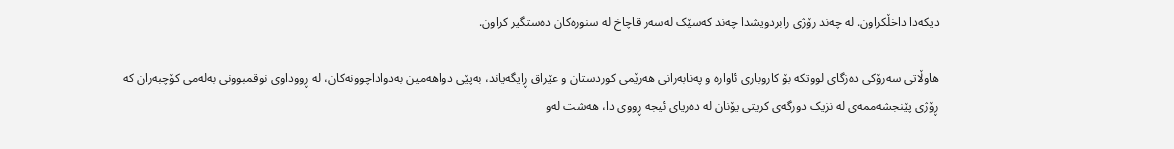دیکه‌دا داخڵکراون. له‌ چه‌ند رۆژى رابردویشدا چه‌ند که‌سێک له‌سه‌ر قاچاخ له‌ سنوره‌کان ده‌ستگیر کراون.

هاوڵاتى سەرۆکی دەزگای لووتکە بۆ کاروباری ئاوارە و پەنابەرانی هەرێمی کوردستان و عێراق ڕایگەیاند، بەپێی دواهەمین بەدواداچوونەکان، لە ڕووداوی نوقمبوونی بەلەمی کۆچبەران کە ڕۆژی پێنجشەممەی لە نزیک دورگەی کریتی یۆنان لە دەریای ئیجە ڕووی دا، هەشت لەو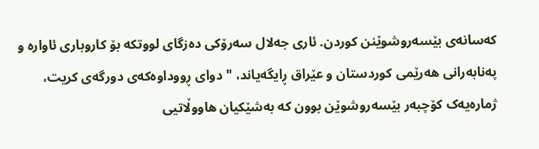کەسانەی بێسەروشوێنن کوردن. ئاری جەلال سەرۆکی دەزگای لووتکە بۆ کاروباری ئاوارە و پەنابەرانی هەرێمی کوردستان و عێراق ڕایگەیاند، "دوای ڕووداوەکەی دورگەی کریت، ژمارەیەک کۆچبەر بێسەروشوێن بوون کە بەشێکیان هاووڵاتیی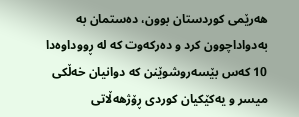هەرێمی کوردستان بوون، دەستمان بە بەدواداچوون کرد و دەرکەوت کە لە ڕووداوەدا 10 کەس بێسەروشوێنن کە دوانیان خەڵکی میسر و یەکێکیان کوردی ڕۆژهەڵاتی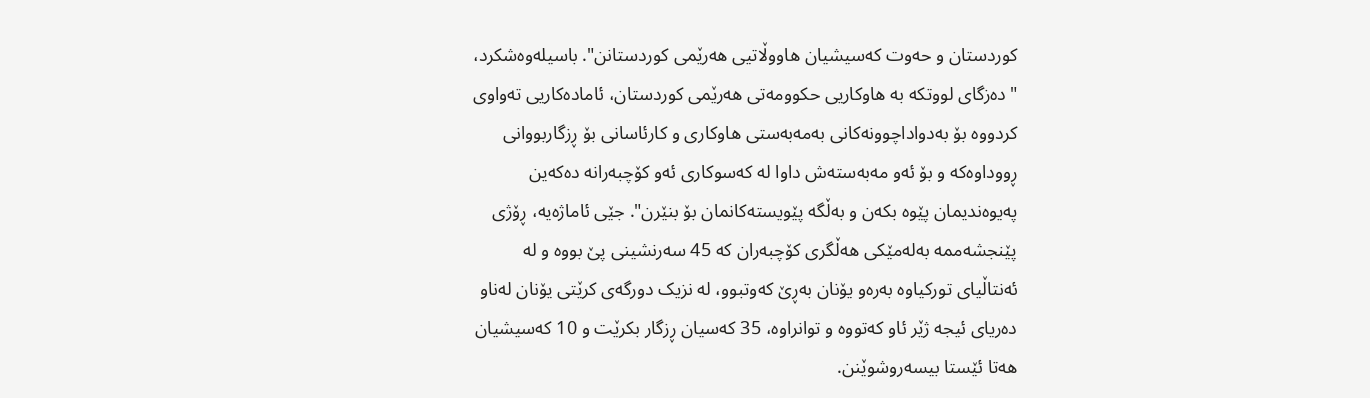کوردستان و حەوت کەسیشیان هاووڵاتیی هەرێمی کوردستانن". باسیلەوەشکرد، "دەزگای لووتکە بە هاوکاریی حکوومەتی هەرێمی کوردستان، ئامادەکاریی تەواوی کردووە بۆ بەدواداچوونەکانی بەمەبەستی هاوکاری و کارئاسانی بۆ ڕزگاربووانی ڕووداوەکە و بۆ ئەو مەبەستەش داوا لە کەسوکاری ئەو کۆچبەرانە دەکەین پەیوەندیمان پێوە بکەن و بەڵگە پێویستەکانمان بۆ بنێرن". جێی ئاماژەیە، ڕۆژی پێنجشەممە بەلەمێکی هەڵگری کۆچبەران کە 45 سەرنشینی پێ بووە و لە ئەنتاڵیای تورکیاوە بەرەو یۆنان بەڕێ کەوتبوو، لە نزیک دورگەی کرێتی یۆنان لەناو دەریای ئیجە ژێر ئاو کەتووە و توانراوە، 35 کەسیان ڕزگار بکرێت و 10 کەسیشیان هەتا ئێستا بیسەروشوێنن.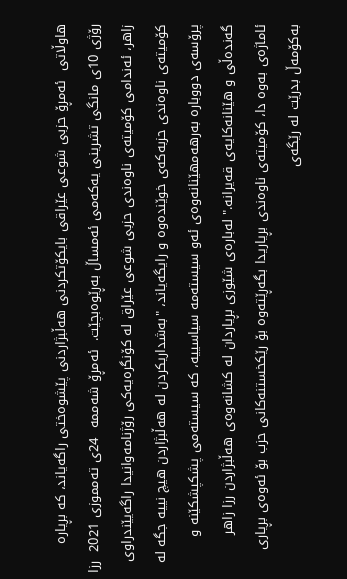هاوڵاتى  ئەمڕۆ حزبی شوعی عێراقی بایکۆتکردنی هەڵبژاردنی پێشوەختی راگەیاند، کە بڕیارە رۆژی 10ی مانگی تشرینی یەکەمی ئەمساڵ بەڕێوەبچێت.  ئەمڕۆ شەممە  24ی تەمموزی 2021  رزا زاهر، ئەندامی کۆمیتەی ناوەندی حزبی شوعی عێراق لە کۆنگرەیەکی رۆژنامەوانیدا راگەیێندراوی کۆمیتەی ناوەندی حزبەکەی خوێندەوە و رایگەیاند، "بەشداریکردن لە هەڵبژاردن هیچ نییە جگە لە پرۆسەی دووبارە بەرهەمهێنانەوەی ئەو سیستەمە سیاسییە، کە سیستەمی پشکپشکێنە و گەندەڵی و هێنانەکایەی قەیرانە." لەبارەی شێوزی بڕیاردان لە کشانەوەی هەڵبژاردن رزا زاهر ئاماژەی بەوە دا، کۆمیتەی ناوەندی بڕیاریدا بگەڕێتەوە بۆ رێکخستنەکانی حزب بۆ ئەوەی بڕیاری بەکۆمەڵ بدرێت لە رێگەی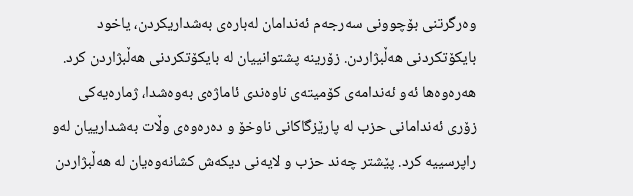وەرگرتنی بۆچوونی سەرجەم ئەندامان لەبارەی بەشداریکردن، یاخود بایکۆتکردنی هەڵبژاردن. زۆرینە پشتوانییان لە بایکۆتکردنی هەڵبژاردن کرد.  هەرەوەها ئەو ئەندامەی کۆمیتەی ناوەندی ئاماژەی بەوەشدا، ژمارەیەکی زۆری ئەندامانی حزب لە پارێزگاکانی ناوخۆ و دەرەوەی وڵات بەشدارییان لەو راپرسییە کرد. پێشتر چەند حزب و لایەنی دیکەش کشانەوەیان لە هەڵبژاردن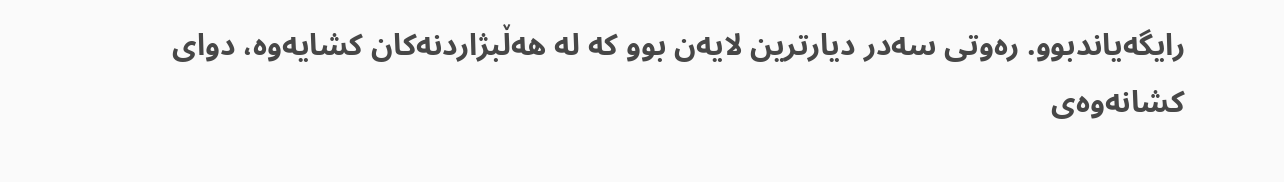رایگەیاندبوو. رەوتی سەدر دیارترین لایەن بوو کە لە هەڵبژاردنەکان کشایەوە، دوای کشانەوەی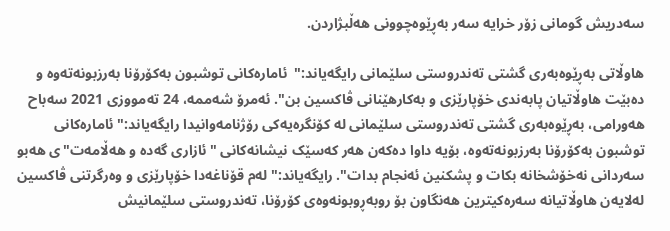سەدریش گومانی زۆر خرایە سەر بەڕێوەچوونی هەڵبژاردن.

هاوڵاتى بەڕێوەبەری گشتی تەندروستی سلێمانی رایگەیاند:"  ئامارەکانی توشبون بەکۆرۆنا بەرزبونەتەوە و دەبێت هاوڵاتیان پابەندی خۆپارێزی و بەکارهێنانی ڤاکسین بن". ئەمرۆ شەممە، 24 تەمووزی 2021 سەباح هەورامی، بەڕێوەبەری گشتی تەندروستی سلێمانی لە کۆنگرەیەکی رۆژنامەوانیدا رایگەیاند:" ئامارەکانی توشبون بەکۆرۆنا بەرزبونەتەوە، بۆیە داوا دەکەن هەر کەسێک نیشانەکانی "ئازاری گەدە و هەڵامەت"ی هەبو سەردانی نەخۆشخانە بکات و پشکنین ئەنجام بدات". رایگەیاند:" لەم قۆناغەدا خۆپارێزی و وەرگرتنی ڤاکسین لەلایەن هاوڵاتیانە سەرەکیترین هەنگاون بۆ روبەڕوبونەوەی کۆرۆنا، تەندروستی سلێمانیش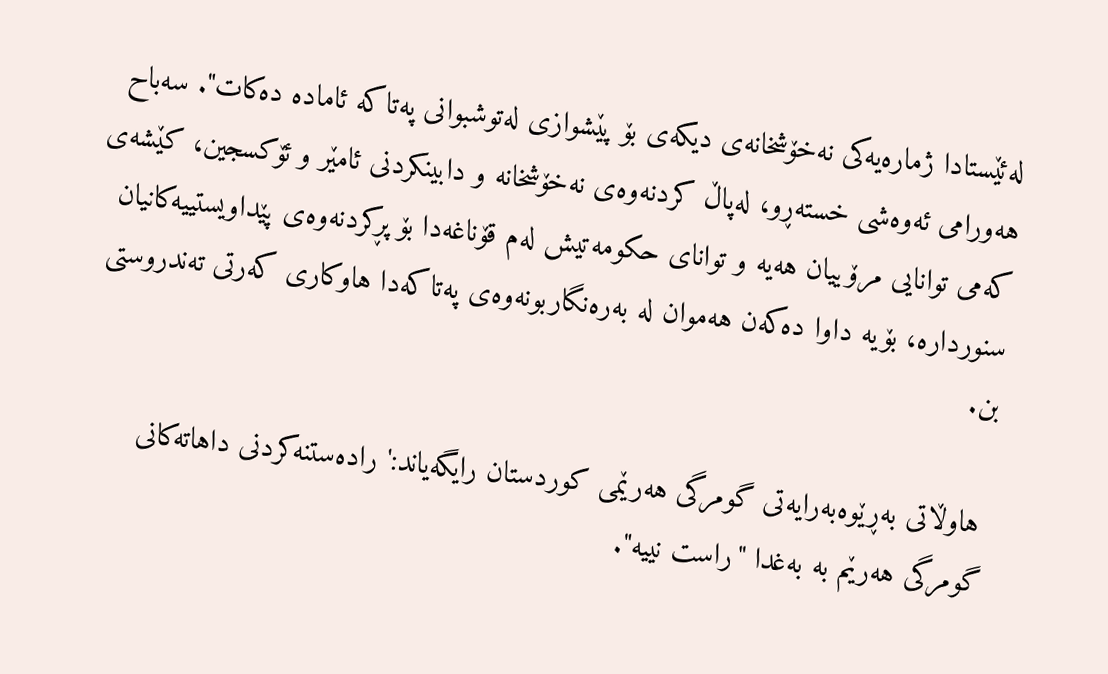لەئێستادا ژمارەیەکی نەخۆشخانەی دیکەی بۆ پێشوازی لەتوشبوانی پەتاکە ئامادە دەکات". سەباح هەورامی ئەوەشی خستەڕو، لەپاڵ کردنەوەی نەخۆشخانە و دابینکردنی ئامێر و ئۆکسجین، کێشەی کەمی توانایی مرۆییان هەیە و توانای حکومەتیش لەم قۆناغەدا بۆ پڕکردنەوەی پێداویستییەکانیان سنوردارە، بۆیە داوا دەکەن هەموان لە بەرەنگاربونەوەی پەتاکەدا هاوکاری کەرتی تەندروستی بن.

 هاوڵاتى بەڕێوەبەرایەتی گومرگی هەرێمی كوردستان رایگەیاند:' رادەستنەکردنی داهاتەکانی گومرگی هەرێم بە بەغدا "راست نییە".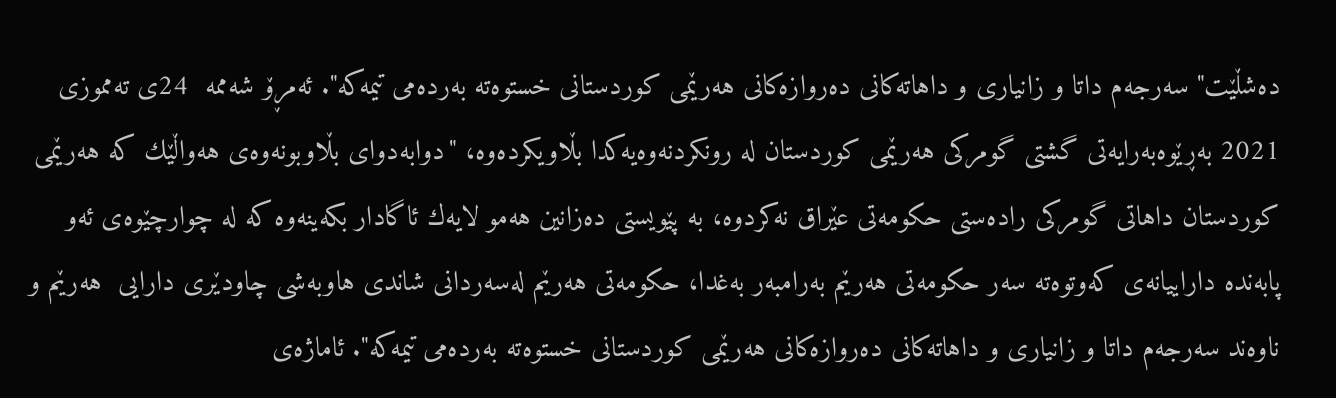دەشڵێت" سەرجەم داتا و زانیاری و داهاتەكانی دەروازەكانی هەرێمی كوردستانی خستوەتە بەردەمی تیمەكە". ئەمڕۆ شەممە  24ی تەمموزی 2021 بەڕێوەبەرایەتی گشتی گومركی هەرێمی كوردستان لە رونکردنەوەیەکدا بڵاویکردەوە، "دوابەدوای بڵاوبونەوەی هەواڵێك كە هەرێمی كوردستان داهاتی گومركی رادەستی حكومەتی عێراق نەكردوە، بە پێویستی دەزانین هەمو لایەك ئاگادار بكەینەوە كە لە چوارچێوەی ئەو پابەندە داراییانەی كەوتوەتە سەر حكومەتی هەرێم بەرامبەر بەغدا، حكومەتی هەرێم لەسەردانی شاندی هاوبەشی چاودێری دارایی  هەرێم و ناوەند سەرجەم داتا و زانیاری و داهاتەكانی دەروازەكانی هەرێمی كوردستانی خستوەتە بەردەمی تیمەكە". ئاماژەی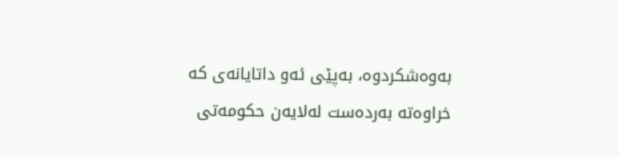بەوەشکردوە، بەپێی ئەو داتایانەی کە خراوەتە بەردەست لەلایەن حکومەتی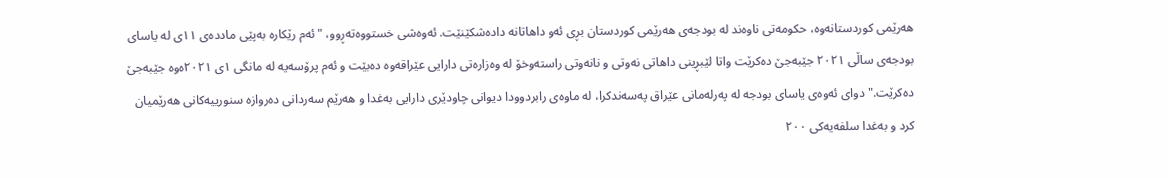هەرێمی کوردستانەوە، حكومەتی ناوەند لە بودجەی هەرێمی كوردستان بڕی ئەو داهاتانە دادەشكێنێت. ئەوەشی خستووەتەڕوو، "ئەم رێكارە بەپێی ماددەی ١١ی لە یاسای بودجەی ساڵی ٢٠٢١ جێبەجێ دەكرێت واتا لێبڕینی داهاتی نەوتی و نانەوتی راستەوخۆ لە وەزارەتی دارایی عێراقەوە دەبێت و ئەم پرۆسەیە لە مانگی ١ی ٢٠٢١ەوە جێبەجێ دەكرێت." دوای ئەوەی یاسای بودجە لە پەرلەمانی عێراق پەسەندکرا، لە ماوەی رابردوودا دیوانی چاودێری دارایی بەغدا و هەرێم سەردانی دەروازە سنورییەکانی هەرێمیان کرد و بەغدا سلفەیەکی ٢٠٠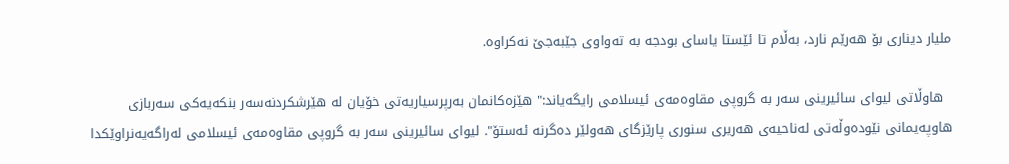ملیار دیناری بۆ هەرێم نارد، بەڵام تا ئێستا یاسای بودجە بە تەواوی جێبەجێ نەکراوە.

  هاوڵاتى لیوای سائیرینی سەر بە گروپی مقاوەمەی ئیسلامی رایگه‌یاند:" هێزەکانمان بەرپرسیاریەتی خۆیان لە هێرشکردنەسەر بنکەیەکی سەربازی هاوپەیمانی نێودەوڵەتی لەناحیەی هەریری سنوری پارێزگای هەولێر دەگرنە ئەستۆ". لیوای سائیرینی سەر بە گروپی مقاوەمەی ئیسلامی لەراگەیەنراوێکدا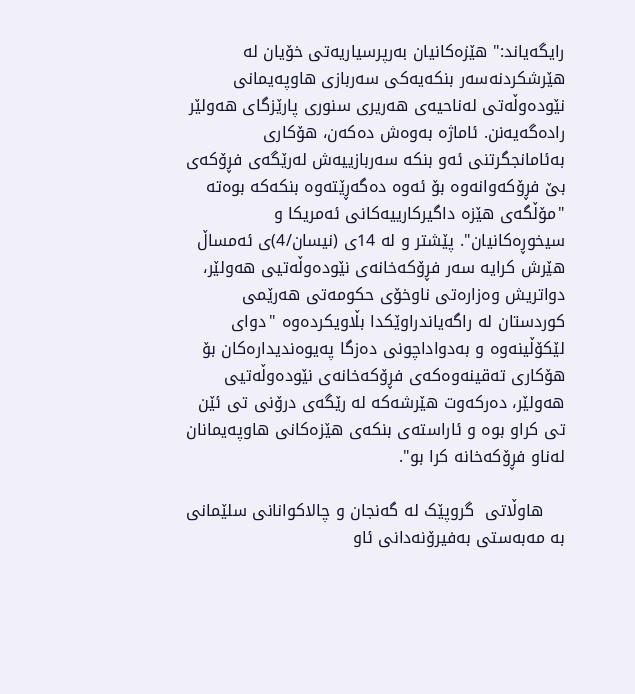رایگه‌یاند:" هێزەکانیان بەرپرسیاریەتی خۆیان لە هێرشکردنەسەر بنکەیەکی سەربازی هاوپەیمانی نێودەوڵەتی لەناحیەی هەریری سنوری پارێزگای هەولێر رادەگەیەنن. ئاماژە بەوەش دەکەن، هۆکاری بەئامانجگرتنی ئەو بنکە سەربازییەش لەرێگەی فڕۆکەی بێ فڕۆکەوانەوە بۆ ئەوە دەگەڕێتەوە بنکەکە بوەتە "مۆڵگەی هێزە داگیرکارییەکانی ئەمریکا و سیخوڕەکانیان". پێشتر و لە 14ی (نیسان/4)ی ئەمساڵ ھێرش کرایە سەر فڕۆکەخانەی نێودەوڵەتیی ھەولێر، دواتریش وەزارەتی ناوخۆی حکومەتی ھەرێمی کوردستان لە راگەیاندراوێکدا بڵاویکردەوە "دوای لێکۆڵینەوە و بەدواداچونی دەزگا پەیوەندیدارەکان بۆ ھۆکاری تەقینەوەکەی فڕۆکەخانەی نێودەوڵەتیی ھەولێر، دەرکەوت ھێرشەکە لە رێگەی درۆنی تی ئێن تی کراو بوە و ئاراستەی بنکەی ھێزەکانی ھاوپەیمانان لەناو فڕۆکەخانە کرا بو".

    هاوڵاتى  گروپێک لە گەنجان و چالاکوانانی سلێمانی بە مەبەستی بەفیرۆنەدانی ئاو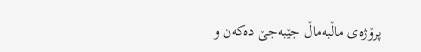پرۆژەی ماڵبەماڵ جێبەجێ دەکەن و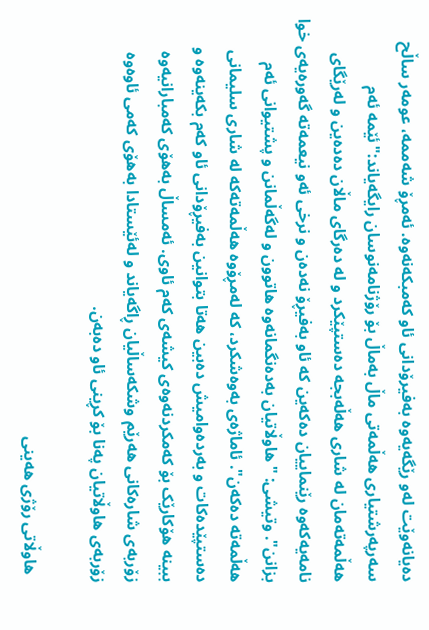دەیانەوێت لەو رێگەیەوە بەفیرۆدانی ئاو کەمبکەنەوە. ئەمڕۆ شەممە، عومەر ساڵح سەرپەرشتیاری هەڵمەتی ماڵ بەماڵ بۆ رۆژنامەنوسان رایگەیاند:"ئێمە ئەم هەڵمەتەمان لە شاری هەڵەبجە دەستپێکرد و لە دەرگای ماڵان دەدەین و لەرێگای نامەیەکەوە رێنماییان دەکەین کە ئاو بەفیڕۆ نەدەن و نرخی ئەو نیعمەتە گەورەیەی خوا بزانن". وتیشی: "هاوڵاتیان بەدەنگمانەوە هاتوون و لەگەڵمانن و پشتیوانی ئەم هەڵمەتە دەکەن". ئاماژەی بەوەشکرد، کە لەمڕۆوە هەڵمەتەکە لە شاری سلیمانی دەستپێدەکات و بەردەوامیش دەبین هەتا بتوانین بەفیڕۆدانی ئاو کەم بکەینەوە و ببینە هۆکارێک بۆ کەمکردنەوەی کیشەی کەم ئاوی. ئەمساڵ بەهۆی كەمبارانیەوە زۆربەی شارەكانی هەرێم وشكەساڵیان ڕاگەیاند و لەئێستادا بەهۆی كەمی ئاوەوە زۆربەی هاوڵاتیان پەنا بۆ كڕینی ئاو دەبەن.

  هاوڵاتى رۆژی هەینی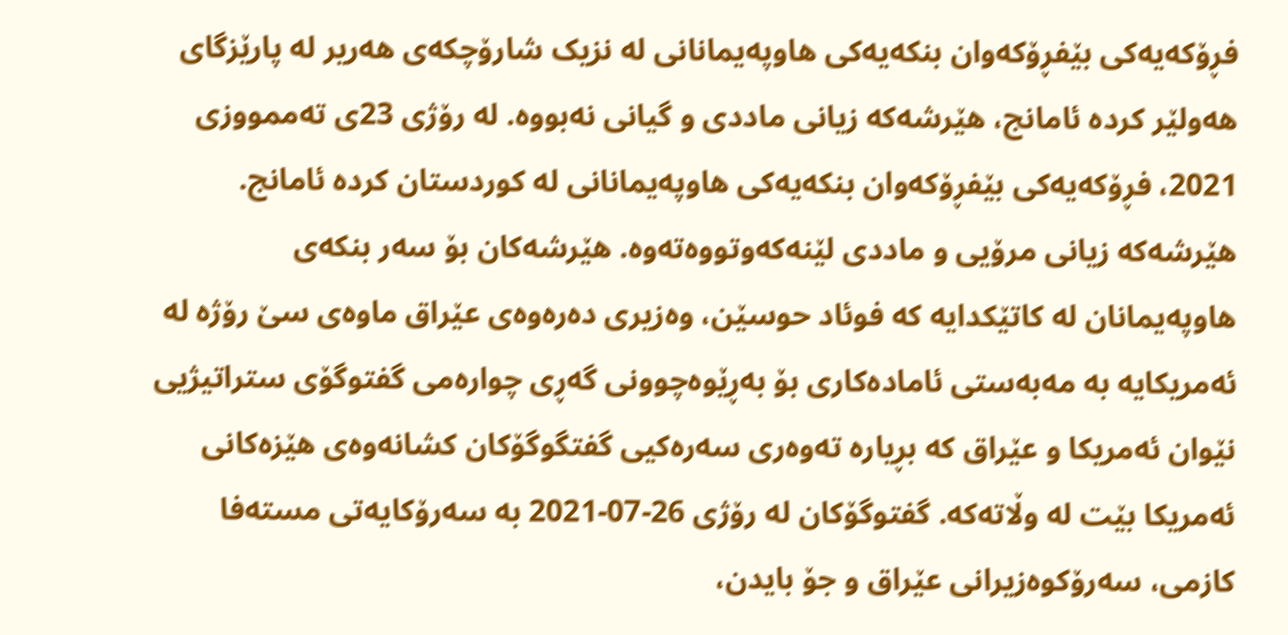فڕۆکەیەکی بێفڕۆکەوان بنکەیەکی هاوپەیمانانی لە نزیک شارۆچکەی هەریر لە پارێزگای هەولێر کردە ئامانج، هێرشەکە زیانی ماددی و گیانی نەبووە. لە رۆژی 23ی تەممووزی 2021، فڕۆکەیەکی بێفڕۆکەوان بنکەیەکی هاوپەیمانانی لە کوردستان کردە ئامانج. هێرشەکە زیانی مرۆیی و ماددی لێنەکەوتووەتەوە. هێرشەکان بۆ سەر بنکەی هاوپەیمانان لە کاتێکدایە کە فوئاد حوسێن، وەزیری دەرەوەی عێراق ماوەی سێ رۆژە لە ئەمریکایە بە مەبەستی ئامادەکاری بۆ بەڕێوەچوونی گەڕی چوارەمی گفتوگۆی ستراتیژیی نێوان ئەمریکا و عێراق کە بڕیارە تەوەری سەرەکیی گفتگوگۆکان کشانەوەی هێزەکانی ئەمریکا بێت لە وڵاتەکە. گفتوگۆکان لە رۆژی 26-07-2021 بە سەرۆکایەتی مستەفا کازمی، سەرۆکوەزیرانی عێراق و جۆ بایدن،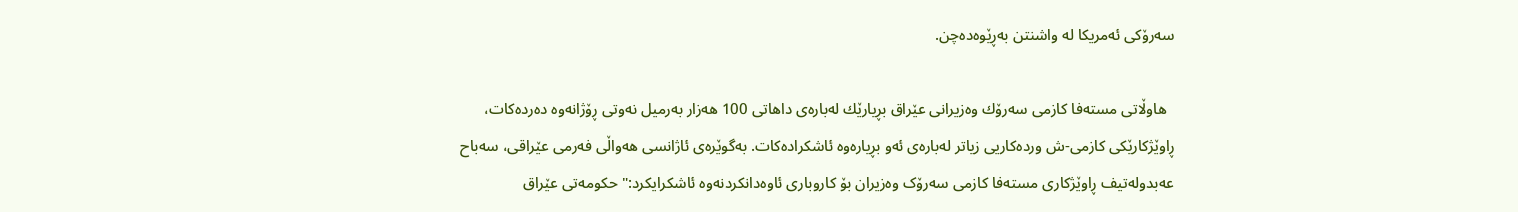سەرۆکی ئەمریکا لە واشنتن بەڕێوەدەچن.

  هاوڵاتى مسته‌فا كازمى سه‌رۆك وه‌زیرانى عێراق بڕیارێك له‌باره‌ى داهاتى 100 هه‌زار به‌رمیل نه‌وتى ڕۆژانه‌وه‌ ده‌رده‌كات، ڕاوێژكارێكى كازمی-ش ورده‌كاریی زیاتر له‌باره‌ى ئه‌و بڕیاره‌وه‌ ئاشكراده‌كات. بەگوێرەی ئاژانسی هەواڵی فەرمی عێراقی، سەباح عەبدولەتیف ڕاوێژکاری مستەفا کازمی سەرۆک وەزیران بۆ کاروباری ئاوەدانکردنەوە ئاشکرایکرد:" حکومەتی عێراق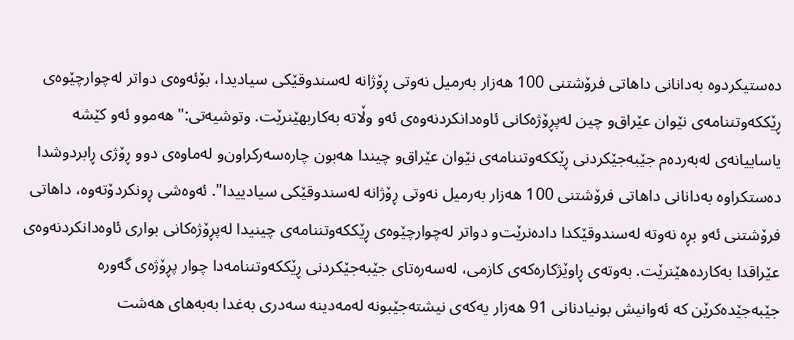دەستیکردوە بەدانانی داهاتی فرۆشتنی 100 هەزار بەرمیل نەوتی ڕۆژانە لەسندوقێکی سیادیدا، بۆئەوەی دواتر لەچوارچێوەی ڕێککەوتننامەی نێوان عێراق‌و چین لەپڕۆژەکانی ئاوەدانکردنەوەی ئەو وڵاتە بەکاربهێنرێت. وتوشیەتی:"هەموو ئەو کێشە یاساییانەی لەبەردەم جێبەجێکردنی ڕێککەوتننامەی نێوان عێراق‌و چیندا هەبون چارەسەرکراون‌و لەماوەی دوو ڕۆژی ڕابردوشدا دەستکراوە بەدانانی داهاتی فرۆشتنی 100 هەزار بەرمیل نەوتی ڕۆژانە لەسندوقێکی سیادییدا". ئه‌وه‌شى ڕونكردۆته‌وه‌، داهاتی فرۆشتنی ئەو بڕە نەوتە لەسندوقێکدا دادەنرێت‌و دواتر لەچوارچێوەی ڕێککەوتننامەی چینیدا لەپڕۆژەکانی بواری ئاوەدانکردنەوەی عێراقدا بەکاردەهێنرێت. بەوتەی ڕاوێژکارەکەی کازمی، لەسەرەتای جێبەجێکردنی ڕێککەوتننامەدا چوار پڕۆژەی گەورە جێبەجێدەکرێن کە ئەوانیش بونیادنانی 91 هەزار یەکەی نیشتەجێبونه‌ لەمەدینە سەدری بەغدا بەبەهای هه‌شت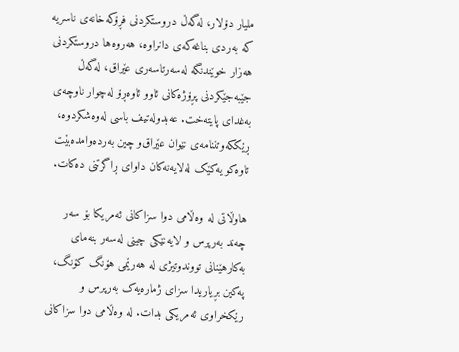ملیار دۆلار، له‌گه‌ڵ دروستکردنی فڕۆکەخانەی ناسریە کە بەردی بناغەکەی دانراوە، هه‌روه‌ها دروستکردنی هه‌زار خوێندنگە لەسەرتاسەری عێراق، لەگەڵ جێبەجێکردنی پڕۆژەکانی ئاوو ئاوەڕۆ لەچوار ناوچەی بەغدای پایتەخت. عەبدولەتیف باسی لەوەشکردوە، ڕێککەوتننامەی نێوان عێراق‌و چین بەردەوامدەبێت تاوەکو یەکێک لەلایەنەکان داوای ڕاگرتنی دەکات.

هاوڵاتى لە وەڵامی دوا سزاکانی ئەمریکا بۆ سەر چەند بەرپرس و لایەنێکی چینی لەسەر بنەمای بەکارهێنانی تووندوتیژی لە هەرێمی هۆنگ کۆنگ، پەکین بڕیاریدا سزای ژمارەیەک بەرپرس و رێکخراوی ئەمریکی بدات. لە وەڵامی دوا سزاکانی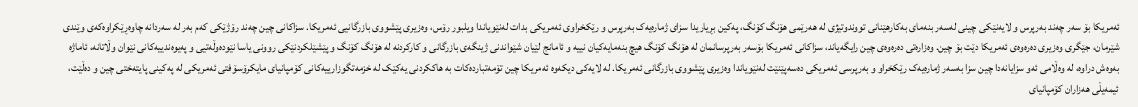ئەمریکا بۆ سەر چەند بەرپرس و لایەنێکی چینی لەسەر بنەمای بەکارهێنانی تووندوتیژی لە هەرێمی هۆنگ کۆنگ، پەکین بڕیاریدا سزای ژمارەیەک بەرپرس و رێکخراوی ئەمریکی بدات لەنێویاندا ویلبور رۆس، وەزیری پێشووی بازرگانیی ئەمریکا. سزاکانی چین چەند رۆژێكی کەم بەر لە سەردانە چاوەڕێکراوەکەی وێندی شێرمان، جێگری وەزیری دەرەوەی ئەمریکا دێت بۆ چین. وەزارەتی دەرەوەی چین رایگەیاند، سزاکانی ئەمریکا بۆسەر بەرپرسانمان لە هۆنگ کۆنگ هیچ بنەمایەکیان نییە و ئامانج لێیان شێواندنی ژینگەی بازرگانی و کارکردنە لە هۆنگ کۆنگ و پێشێلکردنێكی روونی یاسا نێودەوڵەتیی و پەیوەندییەکانی نێوان وڵاتانە، ئاماژە بەوەش دراوە، لە وەڵامی ئەو سزایانەدا چین سزا بەسەر ژمارەیەک رێکخراو و بەرپرسی ئەمریکی دەسەپێنێت لەنێویاندا وەزیری پێشووی بازرگانی ئەمریکا. لە لایەکی دیکەوە ئەمریکا چین تۆمەتباردەکات بە هاککردنی یەکێک لە خزمەتگوزارییەکانی کۆمپانیای مایکرۆسۆفتی ئەمریکی لە پەکینی پایتەختی چین و دەڵێت، ئیمەیڵی هەزاران کۆمپانیای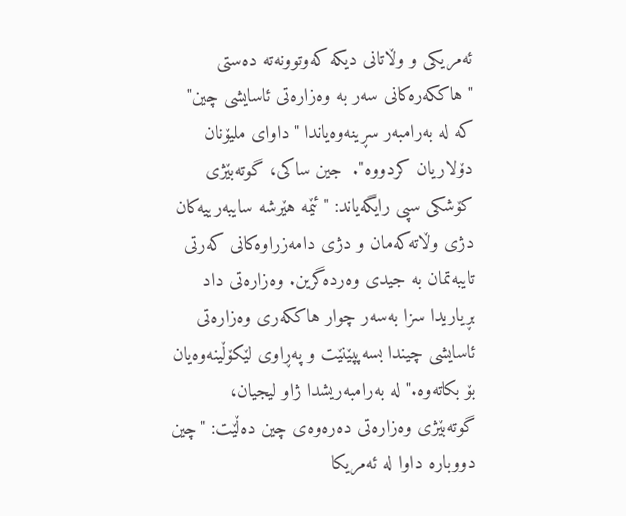ئەمریکی و وڵاتانی دیکە کەوتوونەتە دەستی "هاککەرەکانی سەر بە وەزارەتی ئاسایشی چین" کە لە بەرامبەر سڕینەوەیاندا "داوای ملیۆنان دۆلاریان کردووە".  جین ساکی، گوتەبێژی کۆشکی سپی رایگەیاند: "ئێمە هێرشە سایبەرییەکان دژی وڵاتەکەمان و دژی دامەزراوەکانی کەرتی تایبەتمان بە جیدی وەردەگرین. وەزارەتی داد بڕیاریدا سزا بەسەر چوار هاککەری وەزارەتی ئاسایشی چیندا بسەپپێنێت و پەڕاوی لێکۆڵینەوەیان بۆ بکاتەوە." لە بەرامبەریشدا ژاو لیجیان، گوتەبێژی وەزارەتی دەرەوەی چین دەڵێت: "چین دووبارە داوا لە ئەمریکا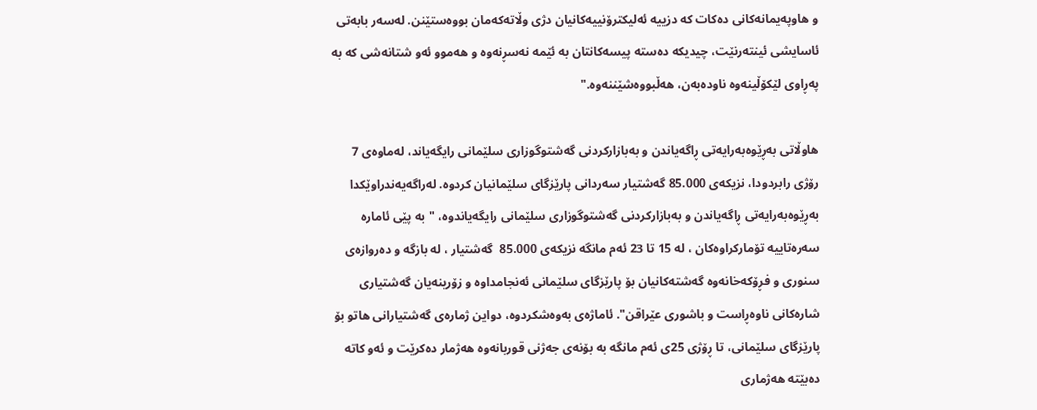و هاوپەیمانەکانی دەکات کە دزییە ئەلیکترۆنییەکانیان دژی وڵاتەکەمان بووەستێنن. لەسەر بابەتی ئاسایشی ئینتەرنێت، چیدیکە دەستە پیسەکانتان بە ئێمە نەسڕنەوە و هەموو ئەو شتانەشی کە بە پەڕاوی لێکۆڵینەوە ناودەبەن، هەڵبووەشێننەوە."

هاوڵاتى به‌ڕێوه‌به‌رایه‌تی ڕاگه‌یاندن و به‌بازاركردنی گه‌شتوگوزاری سلێمانی رایگه‌یاند، له‌ماوه‌ی 7 رۆژی رابردودا، نزیكه‌ی 85.000 گه‌شتیار سه‌ردانی پارێزگای سلێمانیان كردوه‌. له‌راگه‌یه‌ندراوێكدا به‌ڕێوه‌به‌رایه‌تی ڕاگه‌یاندن و به‌بازاركردنی گه‌شتوگوزاری سلێمانی رایگه‌یاندوه‌، "به‌ پێی ئاماره‌ سه‌ره‌تاییه‌ تۆماركراوه‌كان ، له‌ 15 تا 23 ئه‌م مانگه‌ نزیكه‌ی 85.000  گه‌شتیار ، له‌ بازگه‌ و ده‌روازه‌ی سنوری و فڕۆكه‌خانه‌وه‌ گه‌شته‌كانیان بۆ پارێزگای سلێمانی ئه‌نجامداوه‌ و زۆرینه‌یان گه‌شتیاری شاره‌كانی ناوه‌ڕاست و باشوری عێراقن". ئاماژه‌ی به‌وه‌شكردوه‌، دواین ژماره‌ی گه‌شتیارانی هاتو بۆ پارێزگای سلێمانی، تا ڕۆژی 25ی ئه‌م مانگه‌ به‌ بۆنه‌ی جه‌ژنی قوربانه‌وه‌ هه‌ژمار ده‌كرێت و ئه‌و كاته‌ ده‌بێته‌ هه‌ژماری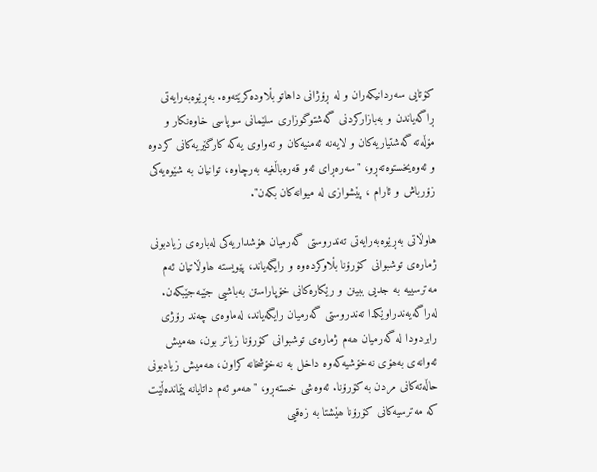كۆتایی سه‌ردانیكه‌ران و له‌ ڕۆژانی داهاتو بڵاوده‌كرێته‌وه‌. به‌ڕێوه‌به‌رایه‌تی ڕاگه‌یاندن و به‌بازاركردنی گه‌شتوگوزاری سلێمانی سوپاسی خاوه‌نكار و مۆڵه‌ته‌ گه‌شتیاریه‌كان و لایه‌نه‌ ئه‌منیه‌كان و ته‌واوی یه‌كه‌ كارگێریه‌كانی كردوه‌ و ئه‌وه‌یخستوه‌ته‌ڕو، "سه‌ره‌ڕای ئه‌و قه‌ره‌باڵغیه‌ به‌رچاوه‌، توانیان به‌ شێوه‌یه‌كی زۆرباش و ئارام ، پێشوازی له‌ میوانه‌كان بكه‌ن".

هاوڵاتى به‌ڕێوه‌به‌رایه‌تی ته‌ندروستی گه‌رمیان هۆشداریه‌كی له‌باره‌ی زیادبونی ژماره‌ی توشبوانی كۆرۆنا بڵاوكرده‌وه‌ و رایگه‌یاند، پێویسته‌ ھاوڵاتیان ئه‌م مه‌ترسییه‌ به‌ جدیی ببینن و رێكاره‌كانی خۆپاراستن به‌باشیی جێبه‌جێبكه‌ن. له‌راگه‌یه‌ندراوێكدا ته‌ندروستی گه‌رمیان رایگه‌یاند، له‌ماوه‌ی چه‌ند رۆژی رابردودا له‌ گه‌رمیان ھه‌م ژماره‌ی توشبوانی كۆرۆنا زیاتر بون، ھه‌میش ئه‌وانه‌ی به‌ھۆی نه‌خۆشیه‌كه‌وه‌ داخل به‌ نه‌خۆشخانه‌ كراون، ھه‌میش زیادبونی حاڵه‌ته‌كانی مردن به‌ كۆرۆنا. ئه‌وه‌شی خسته‌ڕو، "ھه‌مو ئه‌م داتایانه‌ پێمانده‌ڵێت كه‌ مه‌ترسیه‌كانی كۆرۆنا ھێشتا به‌ زه‌قیی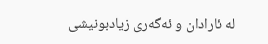له‌ ئارادان و ئه‌گه‌ری زیادبونیشی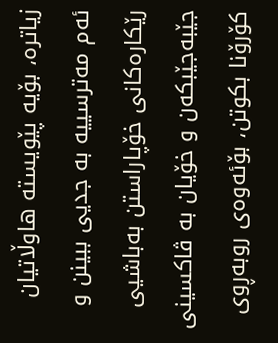زیاتره‌، بۆیه‌ پێویسته‌ ھاوڵاتیان ئه‌م مه‌ترسییه‌ به‌ جدیی ببینن و رێكاره‌كانی خۆپاراستن به‌باشیی جێبه‌جێبكه‌ن و خۆیان به‌ ڤاكسینی كۆرۆنا بكوتن، بۆئه‌وه‌ی روبه‌ڕوی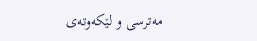مه‌ترسی و لێكه‌وته‌ی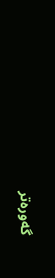گه‌وره‌تر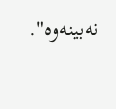نه‌بینه‌وه‌".